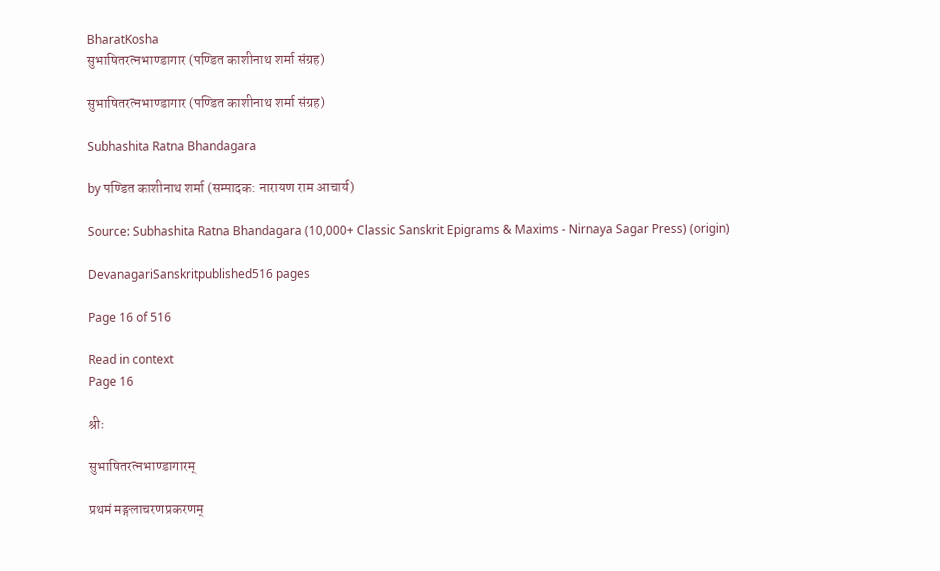BharatKosha
सुभाषितरत्नभाण्डागार (पण्डित काशीनाथ शर्मा संग्रह)

सुभाषितरत्नभाण्डागार (पण्डित काशीनाथ शर्मा संग्रह)

Subhashita Ratna Bhandagara

by पण्डित काशीनाथ शर्मा (सम्पादक: नारायण राम आचार्य)

Source: Subhashita Ratna Bhandagara (10,000+ Classic Sanskrit Epigrams & Maxims - Nirnaya Sagar Press) (origin)

DevanagariSanskritpublished516 pages

Page 16 of 516

Read in context
Page 16

श्रीः

सुभाषितरत्नभाण्डागारम्

प्रथमं मङ्गलाचरणप्रकरणम्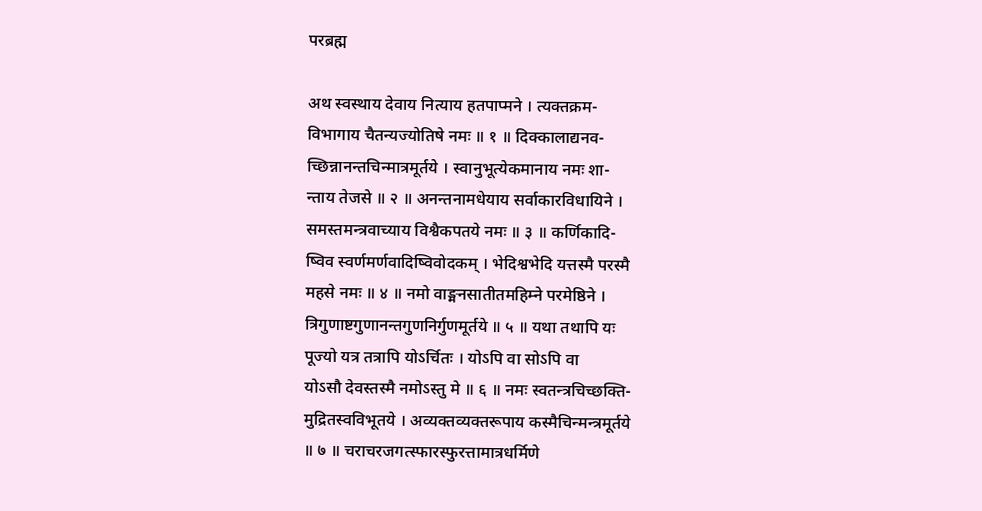परब्रह्म

अथ स्वस्थाय देवाय नित्याय हतपाप्मने । त्यक्तक्रम-
विभागाय चैतन्यज्योतिषे नमः ॥ १ ॥ दिक्कालाद्यनव-
च्छिन्नानन्तचिन्मात्रमूर्तये । स्वानुभूत्येकमानाय नमः शा-
न्ताय तेजसे ॥ २ ॥ अनन्तनामधेयाय सर्वाकारविधायिने ।
समस्तमन्त्रवाच्याय विश्वैकपतये नमः ॥ ३ ॥ कर्णिकादि-
ष्विव स्वर्णमर्णवादिष्विवोदकम् । भेदिश्वभेदि यत्तस्मै परस्मै
महसे नमः ॥ ४ ॥ नमो वाङ्मनसातीतमहिम्ने परमेष्ठिने ।
त्रिगुणाष्टगुणानन्तगुणनिर्गुणमूर्तये ॥ ५ ॥ यथा तथापि यः
पूज्यो यत्र तत्रापि योऽर्चितः । योऽपि वा सोऽपि वा
योऽसौ देवस्तस्मै नमोऽस्तु मे ॥ ६ ॥ नमः स्वतन्त्रचिच्छक्ति-
मुद्रितस्वविभूतये । अव्यक्तव्यक्तरूपाय कस्मैचिन्मन्त्रमूर्तये
॥ ७ ॥ चराचरजगत्स्फारस्फुरत्तामात्रधर्मिणे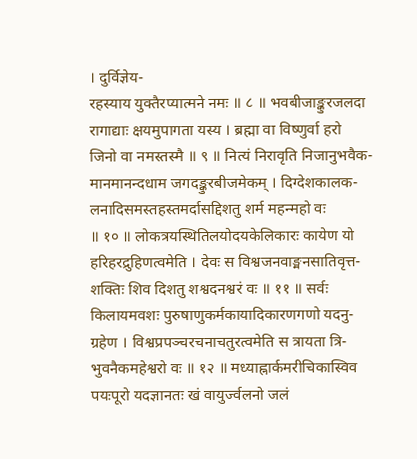। दुर्विज्ञेय-
रहस्याय युक्तैरप्यात्मने नमः ॥ ८ ॥ भवबीजाङ्कुरजलदा
रागाद्याः क्षयमुपागता यस्य । ब्रह्मा वा विष्णुर्वा हरो
जिनो वा नमस्तस्मै ॥ ९ ॥ नित्यं निरावृति निजानुभवैक-
मानमानन्दधाम जगदङ्कुरबीजमेकम् । दिग्देशकालक-
लनादिसमस्तहस्तमर्दासद्दिशतु शर्म महन्महो वः
॥ १० ॥ लोकत्रयस्थितिलयोदयकेलिकारः कायेण यो
हरिहरद्रुहिणत्वमेति । देवः स विश्वजनवाङ्मनसातिवृत्त-
शक्तिः शिव दिशतु शश्वदनश्वरं वः ॥ ११ ॥ सर्वः
किलायमवशः पुरुषाणुकर्मकायादिकारणगणो यदनु-
ग्रहेण । विश्वप्रपञ्चरचनाचतुरत्वमेति स त्रायता त्रि-
भुवनैकमहेश्वरो वः ॥ १२ ॥ मध्याह्नार्कमरीचिकास्विव
पयःपूरो यदज्ञानतः खं वायुर्ज्वलनो जलं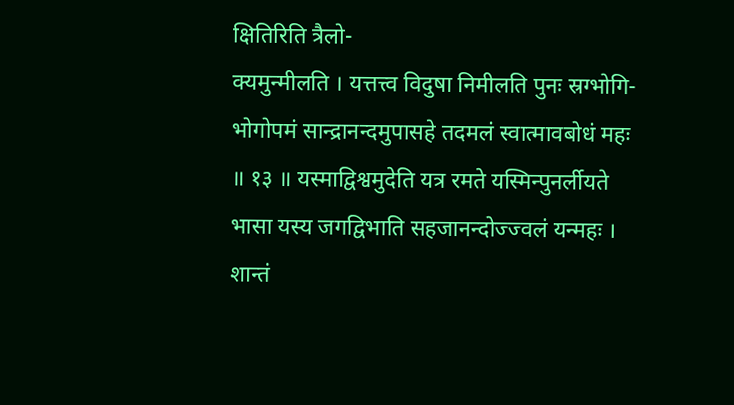क्षितिरिति त्रैलो-
क्यमुन्मीलति । यत्तत्त्व विदुषा निमीलति पुनः स्रग्भोगि-
भोगोपमं सान्द्रानन्दमुपासहे तदमलं स्वात्मावबोधं महः
॥ १३ ॥ यस्माद्विश्वमुदेति यत्र रमते यस्मिन्पुनर्लीयते
भासा यस्य जगद्विभाति सहजानन्दोज्ज्वलं यन्महः ।
शान्तं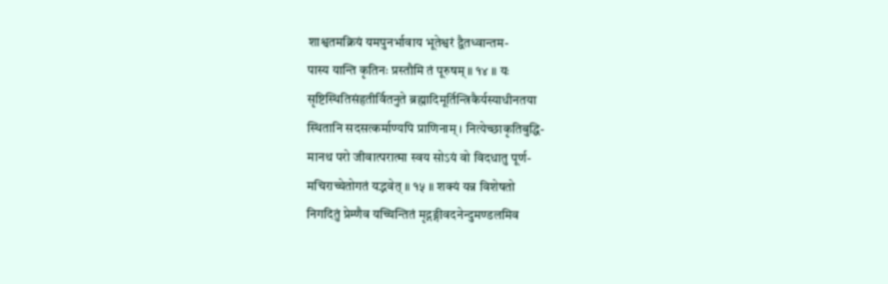शाश्वतमक्रियं यमपुनर्भावाय भूतेश्वरं द्वैतध्वान्तम-
पास्य यान्ति कृतिनः प्रस्तौमि तं पूरुषम् ॥ १४ ॥ यः
सृष्टिस्थितिसंहृतीर्वितनुते ब्रह्मादिमूर्तिन्त्रिकैर्यस्याधीनतया
स्थितानि सदसत्कर्माण्यपि प्राणिनाम् । नित्येच्छाकृतिबुद्धि-
मानथ परो जीवात्परात्मा स्वय सोऽयं वो विदधातु पूर्ण-
मचिराच्चेतोगतं यद्भवेत् ॥ १५ ॥ शक्यं यन्न विशेषतो
निगदितुं प्रेम्णैव यच्चिन्तितं मृद्गङ्गीवदनेन्दुमण्डलमिव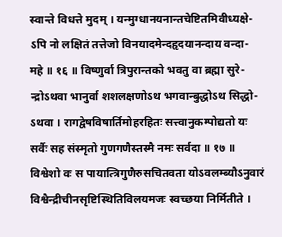स्वान्ते विधत्ते मुदम् । यन्मुग्धानयनान्तचेष्टितमिवीध्यक्षे-
ऽपि नो लक्षितं तत्तेजो विनयादमेन्दहृदयानन्दाय वन्दा-
महे ॥ १६ ॥ विष्णुर्वा त्रिपुरान्तको भवतु वा ब्रह्मा सुरे-
न्द्रोऽथवा भानुर्वा शशलक्षणोऽथ भगवान्बुद्धोऽथ सिद्धो-
ऽथवा । रागद्वेषविषार्तिमोहरहितः सत्त्वानुकम्पोद्यतो यः
सर्वैः सह संस्मृतो गुणगणैस्तस्मै नमः सर्वदा ॥ १७ ॥
विश्वेशो वः स पायात्त्रिगुणैरुसचितवता योऽवलम्ब्यौऽनुवारं
विश्वैन्द्रीचीनसृष्टिस्थितिविलयमजः स्वच्छया निर्मितीते ।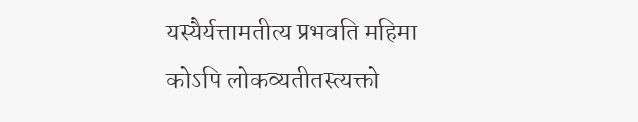यस्यैर्यत्तामतीत्य प्रभवति महिमा कोऽपि लोकव्यतीतस्त्यक्तो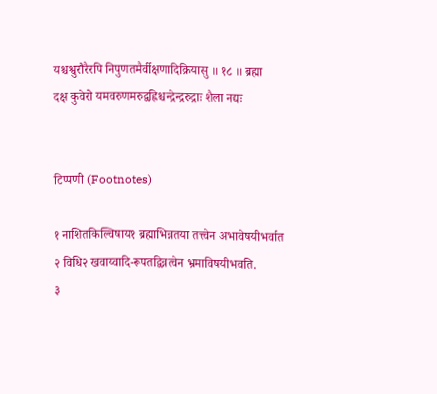यश्चश्वुरौरैरपि निपुणतमैर्वीक्षणादिक्रियासु ॥ १८ ॥ ब्रह्मा
दक्ष कुवेरो यमवरुणमरुद्वह्निश्चन्द्रेन्द्ररुद्राः शैला नद्यः


टिप्पणी (Footnotes)

१ नाशितकिल्विषाय१ ब्रह्माभिन्नतया तत्त्वेन अभावेषयीभर्वात
२ विधि२ खवाय्वादि-रूपतद्विन्नत्वेन भ्रमाविषयीभवति.
३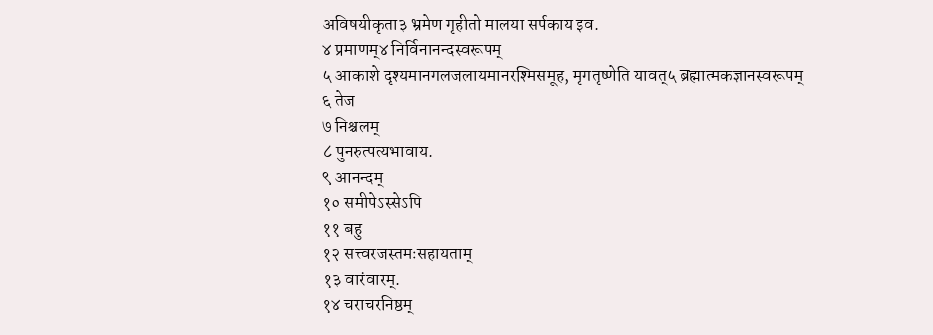अविषयीकृता३ भ्रमेण गृहीतो मालया सर्पकाय इव.
४ प्रमाणम्४ निर्विनानन्दस्वरूपम्
५ आकाशे दृश्यमानगलजलायमानरश्मिसमूह, मृगतृष्णेति यावत्५ ब्रह्मात्मकज्ञानस्वरूपम्
६ तेज
७ निश्चलम्
८ पुनरुत्पत्यभावाय.
९ आनन्दम्
१० समीपेऽस्सेऽपि
११ बहु
१२ सत्त्वरजस्तमःसहायताम्
१३ वारंवारम्.
१४ चराचरनिष्ठम्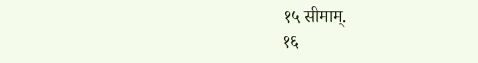१५ सीमाम्.
१६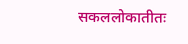सकललोकातीतः